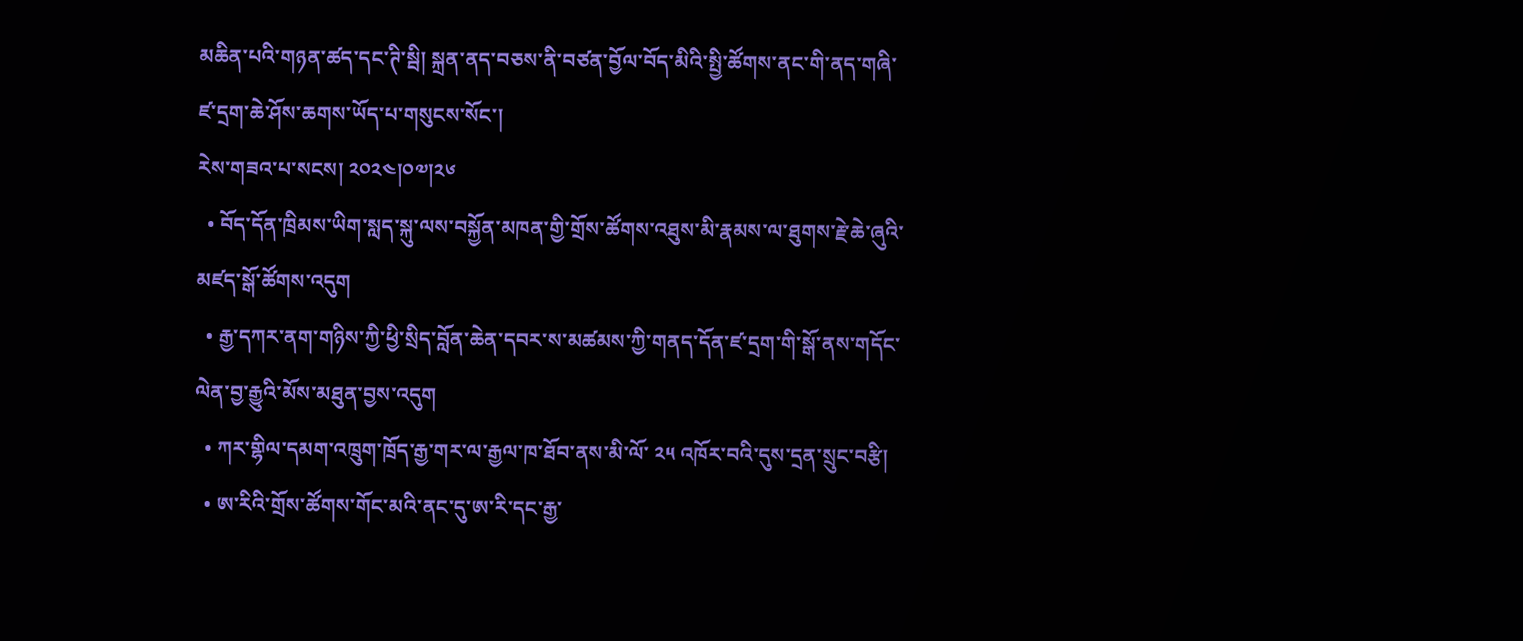མཆིན་པའི་གཉན་ཚད་དང་ཊི་སྦི། སྐྲན་ནད་བཅས་ནི་བཙན་བྱོལ་བོད་མིའི་སྤྱི་ཚོགས་ནང་གི་ནད་གཞི་ཛ་དྲག་ཆེ་ཤོས་ཆགས་ཡོད་པ་གསུངས་སོང་།
རེས་གཟའ་པ་སངས། ༢༠༢༤།༠༧།༢༦
  • བོད་དོན་ཁྲིམས་ཡིག་སླད་སྐུ་ལས་བསྐྱོན་མཁན་གྱི་གྲོས་ཚོགས་འཐུས་མི་རྣམས་ལ་ཐུགས་རྗེ་ཆེ་ཞུའི་མཛད་སྒོ་ཚོགས་འདུག
  • རྒྱ་དཀར་ནག་གཉིས་ཀྱི་ཕྱི་སྲིད་བློན་ཆེན་དབར་ས་མཚམས་ཀྱི་གནད་དོན་ཛ་དྲག་གི་སྒོ་ནས་གདོང་ལེན་བྱ་རྒྱུའི་མོས་མཐུན་བྱས་འདུག
  • ཀར་གྷིལ་དམག་འཁྲུག་ཁྲོད་རྒྱ་གར་ལ་རྒྱལ་ཁ་ཐོབ་ནས་མི་ལོ་ ༢༥ འཁོར་བའི་དུས་དྲན་སྲུང་བརྩི།
  • ཨ་རིའི་གྲོས་ཚོགས་གོང་མའི་ནང་དུ་ཨ་རི་དང་རྒྱ་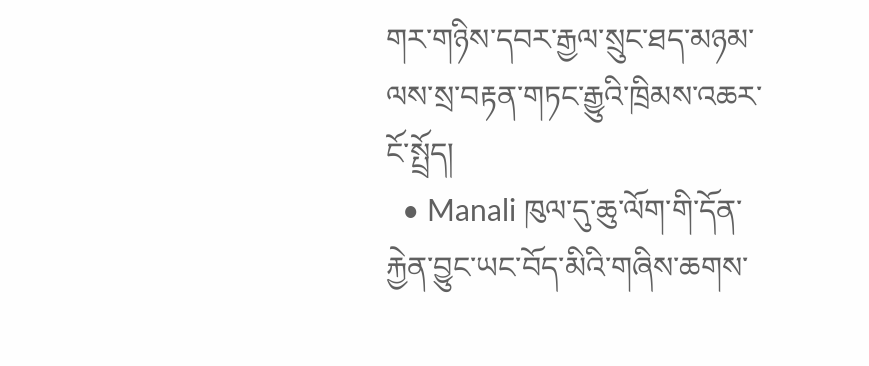གར་གཉིས་དབར་རྒྱལ་སྲུང་ཐད་མཉམ་ལས་སྲ་བརྟན་གཏང་རྒྱུའི་ཁྲིམས་འཆར་ངོ་སྤྲོད།
  • Manali ཁུལ་དུ་ཆུ་ལོག་གི་དོན་རྐྱེན་བྱུང་ཡང་བོད་མིའི་གཞིས་ཆགས་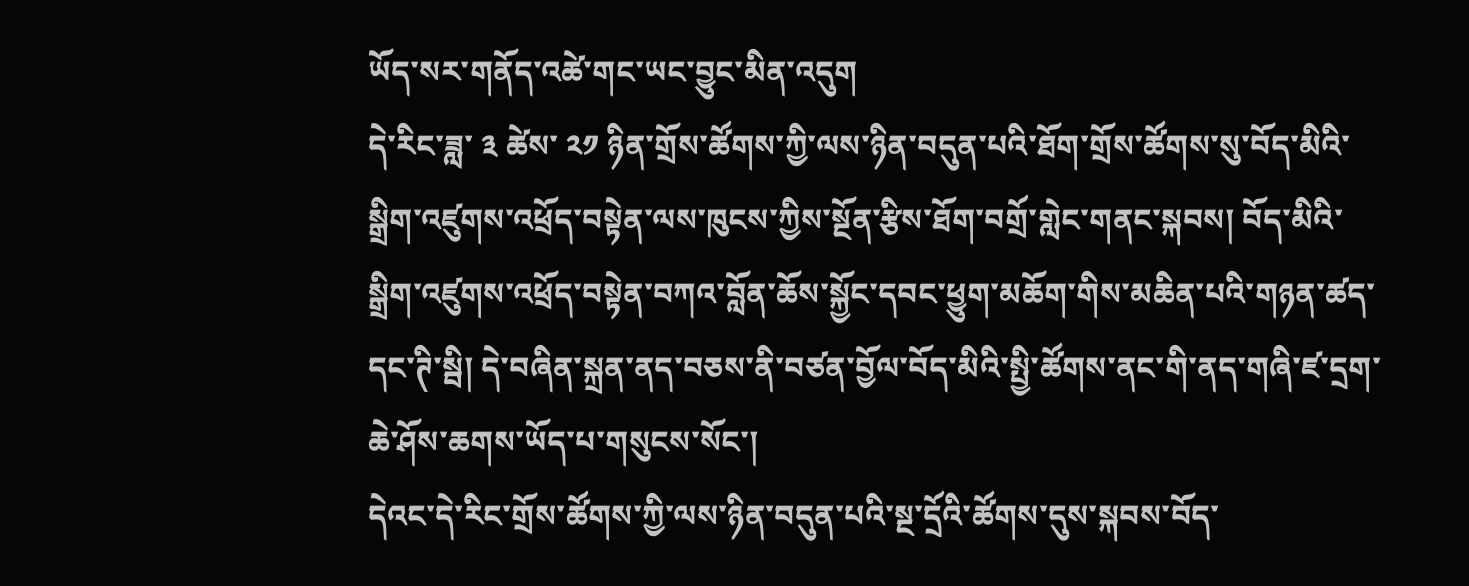ཡོད་སར་གནོད་འཚེ་གང་ཡང་བྱུང་མིན་འདུག
དེ་རིང་ཟླ་ ༣ ཚེས་ ༢༡ ཉིན་གྲོས་ཚོགས་ཀྱི་ལས་ཉིན་བདུན་པའི་ཐོག་གྲོས་ཚོགས་སུ་བོད་མིའི་སྒྲིག་འཛུགས་འཕྲོད་བསྟེན་ལས་ཁུངས་ཀྱིས་སྔོན་རྩིས་ཐོག་བགྲོ་གླེང་གནང་སྐབས། བོད་མིའི་སྒྲིག་འཛུགས་འཕྲོད་བསྟེན་བཀའ་བློན་ཆོས་སྐྱོང་དབང་ཕྱུག་མཆོག་གིས་མཆིན་པའི་གཉན་ཚད་དང་ཊི་སྦི། དེ་བཞིན་སྐྲན་ནད་བཅས་ནི་བཙན་བྱོལ་བོད་མིའི་སྤྱི་ཚོགས་ནང་གི་ནད་གཞི་ཛ་དྲག་ཆེ་ཤོས་ཆགས་ཡོད་པ་གསུངས་སོང་།
དེའང་དེ་རིང་གྲོས་ཚོགས་ཀྱི་ལས་ཉིན་བདུན་པའི་སྔ་དྲོའི་ཚོགས་དུས་སྐབས་བོད་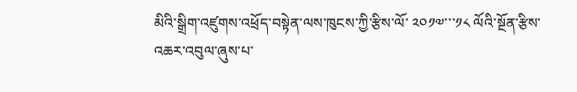མིའི་སྒྲིག་འཛུགས་འཕྲོད་བསྟེན་ལས་ཁུངས་ཀྱི་རྩིས་ལོ་ ༢༠༡༧་་་༡༨ ལོའི་སྔོན་རྩིས་འཆར་འབུལ་ཞུས་པ་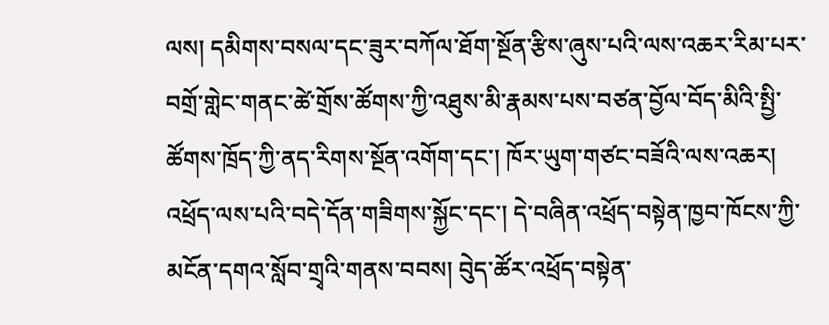ལས། དམིགས་བསལ་དང་ཟུར་བཀོལ་ཐོག་སྔོན་རྩིས་ཞུས་པའི་ལས་འཆར་རིམ་པར་བགྲོ་གླེང་གནང་ཚེ་གྲོས་ཚོགས་ཀྱི་འཐུས་མི་རྣམས་པས་བཙན་བྱོལ་བོད་མིའི་སྤྱི་ཚོགས་ཁྲོད་ཀྱི་ནད་རིགས་སྔོན་འགོག་དང་། ཁོར་ཡུག་གཙང་བཟོའི་ལས་འཆར། འཕྲོད་ལས་པའི་བདེ་དོན་གཟིགས་སྐྱོང་དང་། དེ་བཞིན་འཕྲོད་བསྟེན་ཁྱབ་ཁོངས་ཀྱི་མངོན་དགའ་སློབ་གྲྭའི་གནས་བབས། བེུད་ཚོར་འཕྲོད་བསྟེན་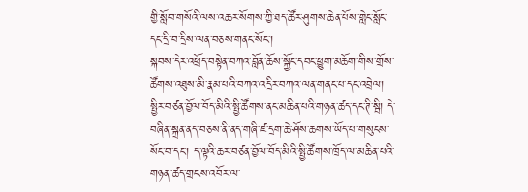གྱི་སློབ་གསོའི་ལས་འཆར་སོགས་ཀྱི་ཐད་ཚོར་ཤུགས་ཆེན་པོས་གླེང་སློང་དང་དྲི་བ་དྲིས་ལན་བཅས་གནང་སོང་།
སྐབས་དེར་འཕྲོད་བསྟེན་བཀའ་བློན་ཆོས་སྐྱོང་དབང་ཕྱུག་མཆོག་གིས་གྲོས་ཚོགས་འཐུས་མི་རྣམ་པའི་བཀའ་འདྲིར་བཀའ་ལན་གནང་པ་དང་འབྲེལ། སྤྱིར་བཙན་བྱོལ་བོད་མིའི་སྤྱི་ཚོགས་ནང་མཆིན་པའི་གཉན་ཚད་དང་ཊི་སྦི། དེ་བཞིན་སྐྲན་ནད་བཅས་ནི་ནད་གཞི་ཛ་དྲག་ཆེ་ཤོས་ཆགས་ཡོད་པ་གསུངས་སོང་བ་དང་། ད་ལྟའི་ཆར་བཙན་བྱོལ་བོད་མིའི་སྤྱི་ཚོགས་ཁྲོད་ལ་མཆིན་པའི་གཉན་ཚད་གྲངས་འབོར་ལ་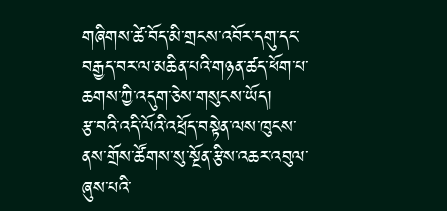གཞིགས་ཚེ་བོད་མི་གྲངས་འབོར་དགུ་དང་བརྒྱད་བར་ལ་མཆིན་པའི་གཉན་ཚད་ཕོག་པ་ཆགས་ཀྱི་འདུག་ཅེས་གསུངས་ཡོད།
རྩ་བའི་འདི་ལོའི་འཕྲོད་བསྟེན་ལས་ཁུངས་ནས་གྲོས་ཚོགས་སུ་སྔོན་རྩིས་འཆར་འབུལ་ཞུས་པའི་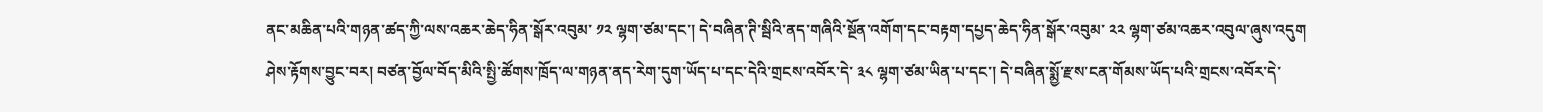ནང་མཆིན་པའི་གཉན་ཚད་ཀྱི་ལས་འཆར་ཆེད་ཧིན་སྒོར་འབུམ་ ༡༢ ལྷག་ཙམ་དང་། དེ་བཞིན་ཊི་སྦིའི་ནད་གཞིའི་སྔོན་འགོག་དང་བརྟག་དཔྱད་ཆེད་ཧིན་སྒོར་འབུམ་ ༢༢ ལྷག་ཙམ་འཆར་འབུལ་ཞུས་འདུག
ཤེས་རྟོགས་བྱུང་བར། བཙན་བྱོལ་བོད་མིའི་སྤྱི་ཚོགས་ཁྲོད་ལ་གཉན་ནད་རེག་དུག་ཡོད་པ་དང་དེའི་གྲངས་འབོར་དེ་ ༣༨ ལྷག་ཙམ་ཡིན་པ་དང་། དེ་བཞིན་སྨྱོ་རྫས་ངན་གོམས་ཡོད་པའི་གྲངས་འབོར་དེ་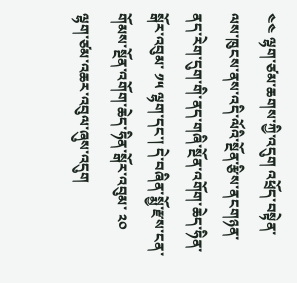༤༤ ལྷག་ཙམ་ཆགས་ཀྱི་འདུག འཕྲོད་བསྟེན་ལས་ཁུངས་ནས་འདི་ལོའི་སྔོན་རྩིས་ནངགཉན་ནད་རེག་དུག་གི་ནད་གཞི་སྔོན་འགོག་ཆེད་ཧིན་སྒོར་འབུམ་ ༡༥ ལྷག་དང་། དེ་བཞིན་སྨྱོ་རྫས་ངན་གོམས་སྔོན་འགོག་ཆེད་ཧིན་སྒོར་འབུམ་ ༢༠ ལྷག་ཙམ་འཆར་འབུལ་ཞུས་འདུག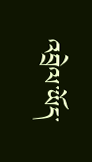འབྲེལ་ཡོད་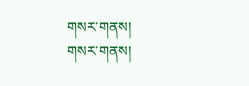གསར་གནས།
གསར་གནས།